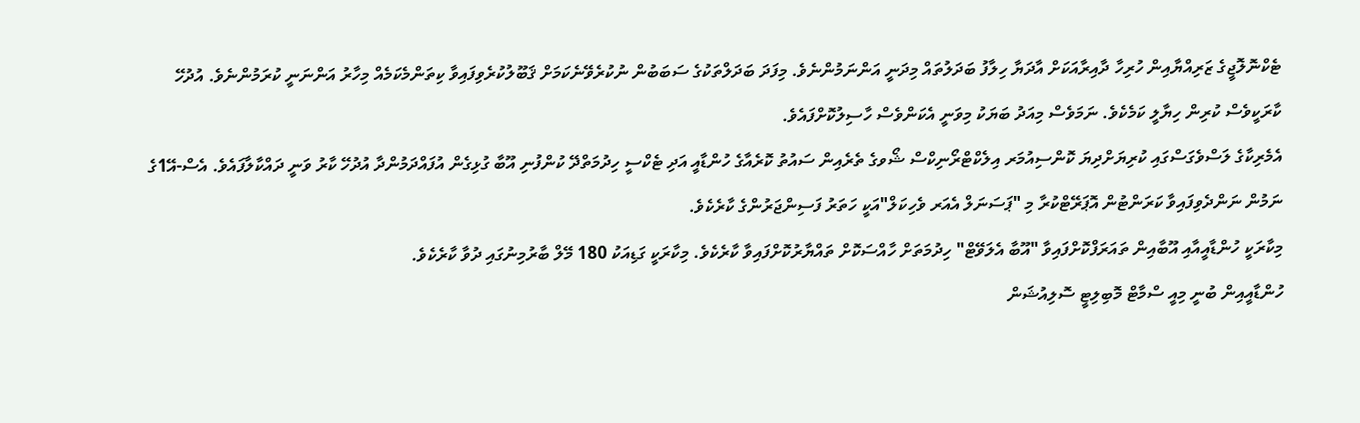ޓެކްނޮލޮޖީގެ ޒަރިއްޔާއިން ހުރިހާ ދާއިރާއަކަށް އާދަޔާ ހިލާފު ބަދަލުތައް މިދަނީ އަންނަމުންނެވެ. މިފަދަ ބަދަލްތަކުގެ ސަބަބުން ނުކުރެވޭނެކަމަށް ޤަބޫލުކުރެވިފައިވާ ކިތަންމެކަމެއް މިހާރު އަންނަނީ ކުރަމުންނެވެ. އުދުހޭ ކާރަކީވެސް ކުރިން ހިޔާލީ ކަމެކެވެ. ނަމަވެސް މިއަދު ބަޔަކު މިވަނީ އެކަންވެސް ހާސިލުކޮށްފައެވެ.
އެމެރިކާގެ ލަސްވެގަސްގައި ކުރިޔަށްދިޔަ ކޮންސިއުމަރ އިލެކްޓްރޯނިކްސް ޝޯވގެ ތެރެއިން ސައުތު ކޮރެއާގެ ހުންޑާއީ އަދި ޓެކްސީ ހިދުމަތްދޭ ކުންފުނި އޫބާ ގުޅިގެން އުފައްދަމުންދާ އުދުހޭ ކާރު ވަނީ ދައްކާލާފައެވެ. އެސް-އޭ1ގެ ނަމުން ނަންދެވިފައިވާ ކަރަންޓުން އޮޕަރޭޓްކުރާ މި "ޕަސަނަލް އެއަރ ވެހިކަލް"އަކީ ހަތަރު ފަސިންޖަރުންގެ ކާރެކެވެ.
މިކާރަކީ ހުންޑާއީއާއި އޫބާއިން ތައަރަފްކޮށްފައިވާ "އޫބާ އެލަވޭޓް" ހިދުމަތަށް ހާއްސަކޮށް ތައްޔާރުކޮށްފައިވާ ކާރެކެވެ. މިކާރަކީ ގަޑިއަކު 180 މޭލް ބާރުމިނުގައި ދުވާ ކާރެކެވެ.
ހުންޑާއީއިން ބުނީ މިއީ ސްމާޓް މޮބިލިޓީ ސޮލިއުޝަން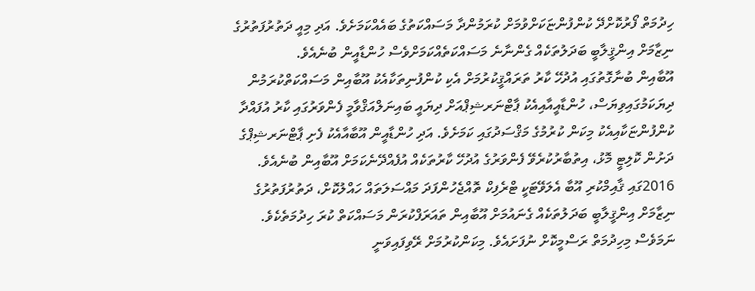ހިދުމަތް ފޯރުކޮށްދޭ ކުންފުންޏަކަށްވުމަށް ކުރަމުންދާ މަސައްކަތުގެ ބައެއްކަމަށެވެ. އަދި މިއީ ދަތުރުފަތުރުގެ ނިޒާމަށް އިންޤީލާބީ ބަދަލުތަކެއް ގެންނާނެ މަސައްކަތެއްކަމަށްވެސް ހުންޑާއީން ބުނެއެވެ.
އޫބާއިން ބުނާގޮތުގައި އުދުހޭ ކާރު ތަރައްޤީކުރުމަށް އެކި ކުންފުނިތަކާއެކު އޫބާއިން މަސައްކަތްކުރަމުން ދިޔަކަމުގައިވިޔަސް، ހުންޑާއީއާއިއެކު ޕާޓްނަރޝިޕްއަށް ދިޔައީ ބައިނަލްއަޤްވާމީ ފެންވަރުގައި ކާރު އުފައްދާ ކުންފުންޏަކާއިއެކު މިކަން ކުރުމުގެ މަޤްސަދުގައި ކަމަށެވެ. އަދި ހުންޑާއީން އޫބާއާއެކު ފެށި ޕާޓްނަރޝިޕްގެ ދަށުން ކޮލިޓީ މޮޅު، އިތުބާރުކުރެވޭ ފެންވަރުގެ އުދުހޭ ކާރުތަކެއް އުފެއްދޭނެކަމަށް އޫބާއިން ބުނެއެވެ.
2016ގައި ޤާއިމްކުރި އޫބާ އެލަވޭޓަކީ ޓްރެފިކް ތޮއްޖެހުންފަދަ މައްސަލަތައް ހައްލުކޮށް، ދަތުރުފަތުރުގެ ނިޒާމަށް އިންޤީލާބީ ބަދަލުތަކެއް ގެނައުމަށް އޫބާއިން ތައަރަފްކުރަން މަސައްކަތް ކުރަ ހިދުމަތެކެވެ. ނަމަވެސް މިހިދުމަތް ރަސްމީކޮށް ނުފަށައެވެ. މިކަންކުރުމަށް ރޭވިފައިވަނީ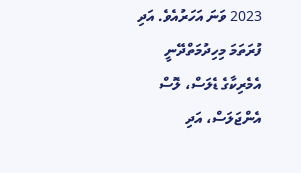2023 ވަނަ އަހަރުއެވެ. އަދި ފުރަތަމަ މިހިދުމަތްދޭނީ އެމެރިކާގެ ޑެލަސް، ލޮސް އެންޖަލަސް، އަދި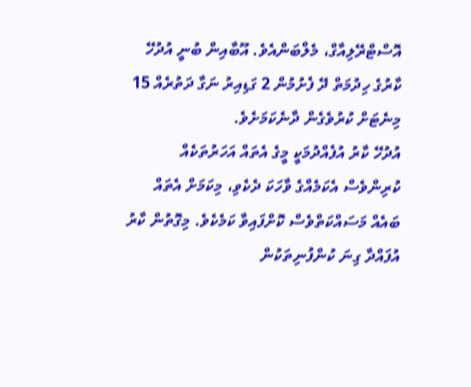އޮސްޓްރޭލިއާގް، މެލްބަންއެވެ. އޫބާއިން ބުނީ އުދުހޭ ކާރުގެ ހިދުމަތް ދޭ ފެށުމުން 2 ގަޑިއިރު ނަގާ ދަތުރެއް 15 މިނެޓަށް ކުރުވެގެން ދާނެކަމަށެވެ.
އުދުހޭ ކާރު އުފެއްދުމަކީ މީގެ އެތައް އަހަރުތަކެއް ކުރިންވެސް އެކަމެއްގެ ވާހަކަ ދެކެވި، މިކަމަށް އެތައް ބައެއް މަސައްކަތްވެސް ކޮށްފައިވާ ކަމެކެވެ. މިގޮތުން ކާރު އުފައްދާ ގިނަ ކުންފުނިތަކުން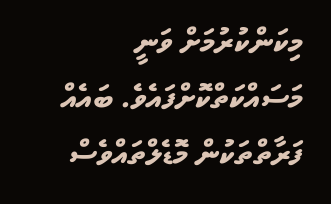މިކަންކުރުމަށް ވަނީ މަސައްކަތްކޮށްފައެވެ. ބައެއް ފަރާތްތަކުން މޮޑެލްތައްވެސް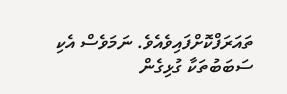ތައަރަފްކޮށްފައިވެއެވެ. ނަމަވެސް އެކި ސަބަބުތަކާ ގުޅިގެން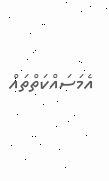އެމަސައްކަތްތައް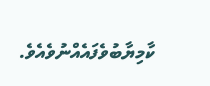ކާމިޔާބުވެފައެއްނުވެއެވެ.